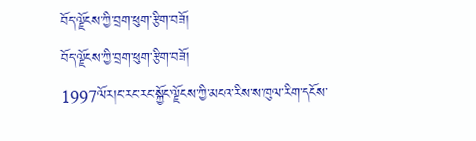བོད་ལྗོངས་ཀྱི་བྲག་ཕུག་རྩིག་བཟོ།
བོད་ལྗོངས་ཀྱི་བྲག་ཕུག་རྩིག་བཟོ།
1997ལོར།ང་རང་རང་སྐྱོང་ལྗོངས་ཀྱི་མངའ་རིས་ས་ཁུལ་རིག་དངོས་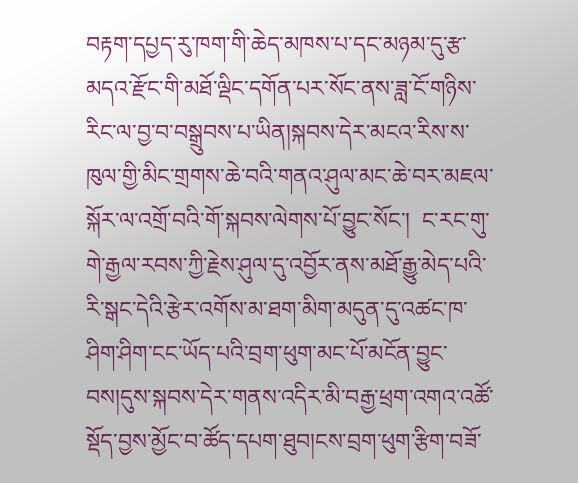བརྟག་དཔྱད་རུ་ཁག་གི་ཆེད་མཁས་པ་དང་མཉམ་དུ་རྩ་མདའ་རྫོང་གི་མཐོ་ལྡིང་དགོན་པར་སོང་ནས་ཟླ་ངོ་གཉིས་རིང་ལ་བྱ་བ་བསྒྲུབས་པ་ཡིན།སྐབས་དེར་མངའ་རིས་ས་ཁུལ་གྱི་མིང་གྲགས་ཆེ་བའི་གནའ་ཤུལ་མང་ཆེ་བར་མཇལ་སྐོར་ལ་འགྲོ་བའི་གོ་སྐབས་ལེགས་པོ་བྱུང་སོང་།  ང་རང་གུ་གེ་རྒྱལ་རབས་ཀྱི་རྗེས་ཤུལ་དུ་འབྱོར་ནས་མཐོ་རྒྱུ་མེད་པའི་རི་སྒང་དེའི་རྩེར་འགོས་མ་ཐག་མིག་མདུན་དུ་འཚང་ཁ་ཤིག་ཤིག་ངང་ཡོད་པའི་བྲག་ཕུག་མང་པོ་མངོན་བྱུང་བས།དུས་སྐབས་དེར་གནས་འདིར་མི་བརྒྱ་ཕྲག་འགའ་འཚོ་སྡོད་བྱས་མྱོང་བ་ཚོད་དཔག་ཐུབ།ངས་བྲག་ཕུག་རྩིག་བཟོ་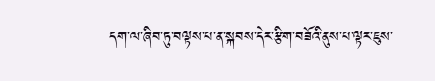དག་ལ་ཞིབ་ཏུ་བལྟས་པ་ན་སྐབས་དེར་རྩིག་བཟོའི་ནུས་པ་ལྟར་ཇུས་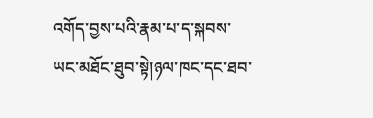འགོད་བྱས་པའི་རྣམ་པ་ད་སྐབས་ཡང་མཐོང་ཐུབ་སྟེ།ཉལ་ཁང་དང་ཐབ་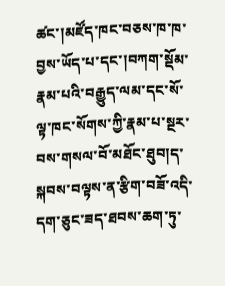ཚང་།མཛོད་ཁང་བཅས་ཁ་ཁ་བྱས་ཡོད་པ་དང་།བཀག་སྡོམ་རྣམ་པའི་བརྒྱུད་ལམ་དང་སོ་ལྟ་ཁང་སོགས་ཀྱི་རྣམ་པ་སྔར་བས་གསལ་བོ་མཐོང་ཐུབ།ད་སྐབས་བལྟས་ན་རྩིག་བཟོ་འདི་དག་ཅུང་ཟད་ཐབས་ཆག་ཏུ་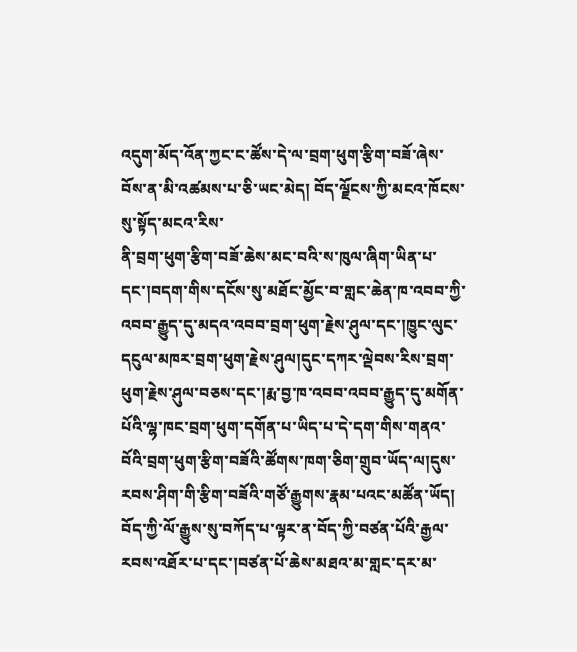འདུག་མོད་འོན་ཀྱང་ང་ཚོས་དེ་ལ་བྲག་ཕུག་རྩིག་བཟོ་ཞེས་བོས་ན་མི་འཚམས་པ་ཅི་ཡང་མེད། བོད་ལྗོངས་ཀྱི་མངའ་ཁོངས་སུ་སྟོད་མངའ་རིས་
ནི་བྲག་ཕུག་རྩིག་བཟོ་ཆེས་མང་བའི་ས་ཁུལ་ཞིག་ཡིན་པ་དང་།བདག་གིས་དངོས་སུ་མཐོང་མྱོང་བ་གླང་ཆེན་ཁ་འབབ་ཀྱི་འབབ་རྒྱུད་དུ་མདའ་འབབ་བྲག་ཕུག་རྗེས་ཤུལ་དང་།ཁྱུང་ལུང་དངུལ་མཁར་བྲག་ཕུག་རྗེས་ཤུལ།དུང་དཀར་ལྡེབས་རིས་བྲག་ཕུག་རྗེས་ཤུལ་བཅས་དང་།རྨ་བྱ་ཁ་འབབ་འབབ་རྒྱུད་དུ་མགོན་པོའི་ལྷ་ཁང་བྲག་ཕུག་དགོན་པ་ཡིད་པ་དེ་དག་གིས་གནའ་བོའི་བྲག་ཕུག་རྩིག་བཟོའི་ཚོགས་ཁག་ཅིག་གྲུབ་ཡོད་ལ།དུས་རབས་ཤིག་གི་རྩིག་བཟོའི་གཙོ་རྒྱུགས་རྣམ་པའང་མཚོན་ཡོད། བོད་ཀྱི་ལོ་རྒྱུས་སུ་བཀོད་པ་ལྟར་ན་བོད་ཀྱི་བཙན་པོའི་རྒྱལ་རབས་འཐོར་པ་དང་།བཙན་པོ་ཆེས་མཐའ་མ་གླང་དར་མ་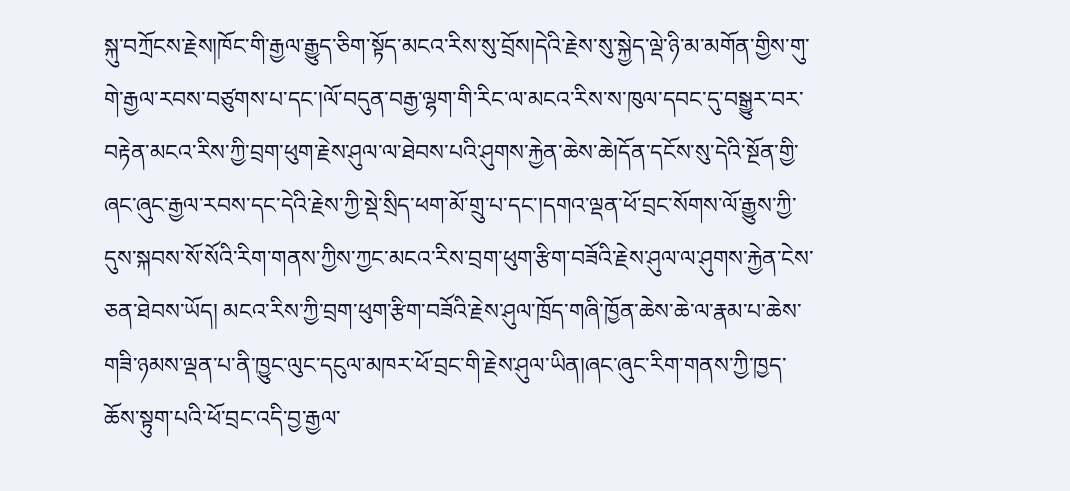སྐུ་བཀྲོངས་རྗེས།ཁོང་གི་རྒྱལ་རྒྱུད་ཅིག་སྟོད་མངའ་རིས་སུ་བྲོས།དེའི་རྗེས་སུ་སྐྱེད་ལྡེ་ཉི་མ་མགོན་གྱིས་གུ་གེ་རྒྱལ་རབས་བཙུགས་པ་དང་།ལོ་བདུན་བརྒྱ་ལྷག་གི་རིང་ལ་མངའ་རིས་ས་ཁུལ་དབང་དུ་བསྒྱུར་བར་བརྟེན་མངའ་རིས་ཀྱི་བྲག་ཕུག་རྗེས་ཤུལ་ལ་ཐེབས་པའི་ཤུགས་རྐྱེན་ཆེས་ཆེ།དོན་དངོས་སུ་དེའི་སྔོན་གྱི་ཞང་ཞུང་རྒྱལ་རབས་དང་དེའི་རྗེས་ཀྱི་སྡེ་སྲིད་ཕག་མོ་གྲུ་པ་དང་།དགའ་ལྡན་ཕོ་བྲང་སོགས་ལོ་རྒྱུས་ཀྱི་དུས་སྐབས་སོ་སོའི་རིག་གནས་ཀྱིས་ཀྱང་མངའ་རིས་བྲག་ཕུག་རྩིག་བཟོའི་རྗེས་ཤུལ་ལ་ཤུགས་རྐྱེན་ངེས་ཅན་ཐེབས་ཡོད། མངའ་རིས་ཀྱི་བྲག་ཕུག་རྩིག་བཟོའི་རྗེས་ཤུལ་ཁྲོད་གཞི་ཁྱོན་ཆེས་ཆེ་ལ་རྣམ་པ་ཆེས་གཟི་ཉམས་ལྡན་པ་ནི་ཁྱུང་ལུང་དངུལ་མཁར་ཕོ་བྲང་གི་རྗེས་ཤུལ་ཡིན།ཞང་ཞུང་རིག་གནས་ཀྱི་ཁྱད་ཆོས་སྟུག་པའི་ཕོ་བྲང་འདི་བྱ་རྒྱལ་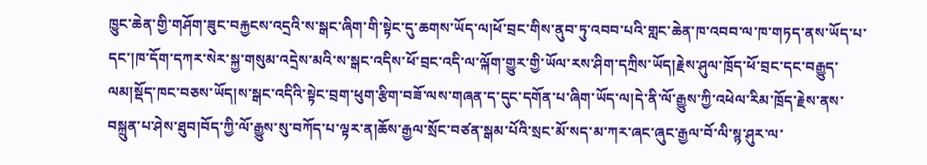ཁྱུང་ཆེན་གྱི་གཤོག་ཟུང་བརྐྱངས་འདྲའི་ས་སྒང་ཞིག་གི་སྟེང་དུ་ཆགས་ཡོད་ལ།ཕོ་བྲང་གིས་ནུབ་ཏུ་འབབ་པའི་གླང་ཆེན་ཁ་འབབ་ལ་ཁ་གཏད་ནས་ཡོད་པ་དང་།ཁ་དོག་དཀར་སེར་སྐྱ་གསུམ་འདྲེས་མའི་ས་སྒང་འདིས་ཕོ་བྲང་འདི་ལ་ལྐོག་གྱུར་གྱི་ཡོལ་རས་ཤིག་དཀྲིས་ཡོད།རྗེས་ཤུལ་ཁྲོད་ཕོ་བྲང་དང་བརྒྱུད་ལམ།སྡོད་ཁང་བཅས་ཡོད།ས་སྒང་འདིའི་སྟེང་བྲག་ཕུག་རྩིག་བཟོ་ལས་གཞན་ད་དུང་དགོན་པ་ཞིག་ཡོད་ལ།དེ་ནི་ལོ་རྒྱུས་ཀྱི་འཕེལ་རིམ་ཁྲོད་རྗེས་ནས་བསྐྲུན་པ་ཤེས་ཐུབ།བོད་ཀྱི་ལོ་རྒྱུས་སུ་བཀོད་པ་ལྟར་ན།ཆོས་རྒྱལ་སྲོང་བཙན་སྒམ་པོའི་སྲང་མོ་སད་མ་ཀར་ཞང་ཞུང་རྒྱལ་བོ་ལི་སྙ་ཤུར་ལ་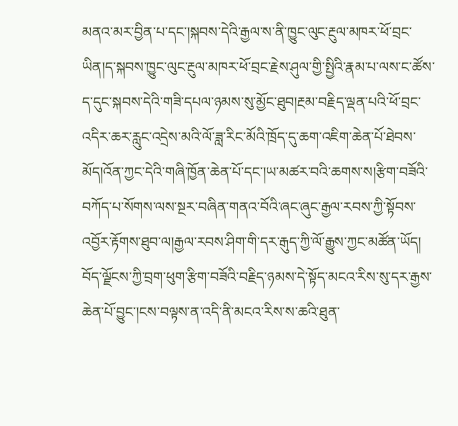མནའ་མར་བྱིན་པ་དང་།སྐབས་དེའི་རྒྱལ་ས་ནི་ཁྱུང་ལུང་རྔུལ་མཁར་ཕོ་བྲང་ཡིན།ད་སྐབས་ཁྱུང་ལུང་རྔུལ་མཁར་ཕོ་བྲང་རྗེས་ཤུལ་གྱི་སྤྱིའི་རྣམ་པ་ལས་ང་ཚོས་ད་དུང་སྐབས་དེའི་གཟི་དཔལ་ཉམས་སུ་མྱོང་ཐུབ།རྔམ་བརྗིད་ལྡན་པའི་ཕོ་བྲང་འདིར་ཆར་རླུང་འདྲེས་མའི་ལོ་ཟླ་རིང་མོའི་ཁྲོད་དུ་ཆག་འཇིག་ཆེན་པོ་ཐེབས་མོད།འོན་ཀྱང་དེའི་གཞི་ཁྱོན་ཆེན་པོ་དང་།ཡ་མཚར་བའི་ཆགས་ས།རྩིག་བཟོའི་བཀོད་པ་སོགས་ལས་སྔར་བཞིན་གནའ་བོའི་ཞང་ཞུང་རྒྱལ་རབས་ཀྱི་སྟོབས་འབྱོར་རྟོགས་ཐུབ་ལ།རྒྱལ་རབས་ཤིག་གི་དར་རྒུད་ཀྱི་ལོ་རྒྱུས་ཀྱང་མཚོན་ཡོད། བོད་ལྗོངས་ཀྱི་བྲག་ཕུག་རྩིག་བཟོའི་བརྗིད་ཉམས་དེ་སྟོད་མངའ་རིས་སུ་དར་རྒྱས་ཆེན་པོ་བྱུང་།ངས་བལྟས་ན་འདི་ནི་མངའ་རིས་ས་ཆའི་ཐུན་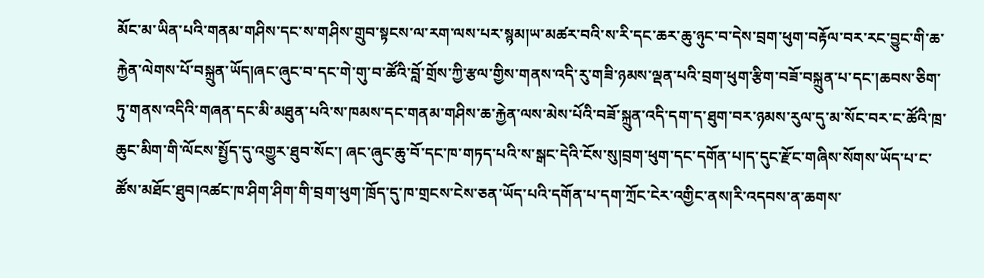མོང་མ་ཡིན་པའི་གནམ་གཤིས་དང་ས་གཤིས་གྲུབ་སྟངས་ལ་རག་ལས་པར་སྙམ།ཡ་མཚར་བའི་ས་རི་དང་ཆར་ཆུ་ཉུང་བ་དེས་བྲག་ཕུག་བརྟོལ་བར་རང་བྱུང་གི་ཆ་རྐྱེན་ལེགས་པོ་བསྐྲུན་ཡོད།ཞང་ཞུང་བ་དང་གེ་གུ་བ་ཚོའི་བློ་གྲོས་ཀྱི་རྩལ་གྱིས་གནས་འདི་རུ་གཟི་ཉམས་ལྡན་པའི་བྲག་ཕུག་རྩིག་བཟོ་བསྐྲུན་པ་དང་།ཆབས་ཅིག་ཏུ་གནས་འདིའི་གཞན་དང་མི་མཐུན་པའི་ས་ཁམས་དང་གནམ་གཤིས་ཆ་རྐྱེན་ལས་མེས་པོའི་བཟོ་སྐྲུན་འདི་དག་ད་ཐུག་བར་ཉམས་རུལ་དུ་མ་སོང་བར་ང་ཚོའི་ཁྲ་ཆུང་མིག་གི་ལོངས་སྤྱོད་དུ་འགྱུར་ཐུབ་སོང་། ཞང་ཞུང་ཆུ་བོ་དང་ཁ་གཏད་པའི་ས་སྒང་དེའི་ངོས་སུ།བྲག་ཕུག་དང་དགོན་པ།ད་དུང་རྫོང་གཞིས་སོགས་ཡོད་པ་ང་ཚོས་མཐོང་ཐུབ།འཚང་ཁ་ཤིག་ཤིག་གི་བྲག་ཕུག་ཁྲོད་དུ་ཁ་གྲངས་ངེས་ཅན་ཡོད་པའི་དགོན་པ་དག་ཀྲོང་ངེར་འགྱིང་ནས།རི་འདབས་ན་ཆགས་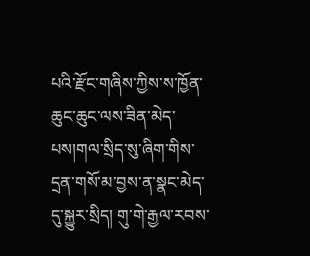པའི་རྫོང་གཞིས་ཀྱིས་ས་ཁྱོན་ཆུང་ཆུང་ལས་ཟིན་མེད་པས།གལ་སྲིད་སུ་ཞིག་གིས་དྲན་གསོ་མ་བྱས་ན་སྣང་མེད་དུ་སྐྱུར་སྲིད། གུ་གེ་རྒྱལ་རབས་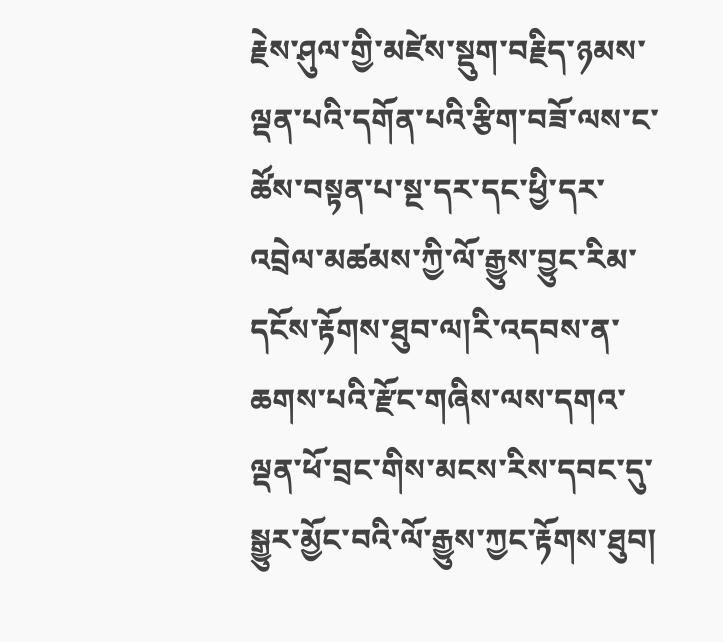རྗེས་ཤུལ་གྱི་མཛེས་སྡུག་བརྗིད་ཉམས་ལྡན་པའི་དགོན་པའི་རྩིག་བཟོ་ལས་ང་ཚོས་བསྟན་པ་སྔ་དར་དང་ཕྱི་དར་འབྲེལ་མཚམས་ཀྱི་ལོ་རྒྱུས་བྱུང་རིམ་དངོས་རྟོགས་ཐུབ་ལ།རི་འདབས་ན་ཆགས་པའི་རྫོང་གཞིས་ལས་དགའ་ལྡན་ཕོ་བྲང་གིས་མངས་རིས་དབང་དུ་སྒྱུར་མྱོང་བའི་ལོ་རྒྱུས་ཀྱང་རྟོགས་ཐུབ།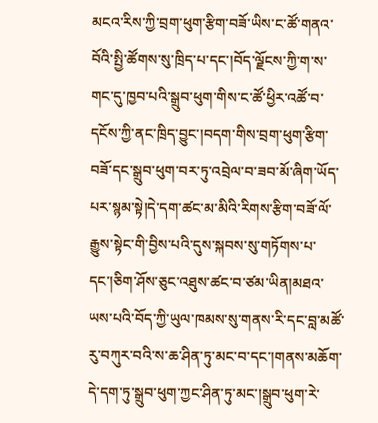མངའ་རིས་ཀྱི་བྲག་ཕུག་རྩིག་བཟོ་ཡིས་ང་ཚོ་གནའ་བོའི་སྤྱི་ཚོགས་སུ་ཁྲིད་པ་དང་།བོད་ལྗོངས་ཀྱི་ག་ས་གང་དུ་ཁྱབ་པའི་སྒྲུབ་ཕུག་གིས་ང་ཚོ་ཕྱིར་འཚོ་བ་དངོས་ཀྱི་ནང་ཁྲིད་བྱུང་།བདག་གིས་བྲག་ཕུག་རྩིག་བཟོ་དང་སྒྲུབ་ཕུག་བར་ཏུ་འབྲེལ་བ་ཟབ་མོ་ཞིག་ཡོད་པར་སྙམ་སྟེ།དེ་དག་ཚང་མ་མིའི་རིགས་རྩིག་བཟོ་ལོ་རྒྱུས་སྟེང་གི་བྱིས་པའི་དུས་སྐབས་སུ་གཏོགས་པ་དང་།ཅིག་ཤོས་ཅུང་འཐུས་ཚང་བ་ཙམ་ཡིན།མཐའ་ཡས་པའི་བོད་ཀྱི་ཡུལ་ཁམས་སུ་གནས་རི་དང་བླ་མཚོ་རུ་བཀུར་བའི་ས་ཆ་ཤིན་ཏུ་མང་བ་དང་།གནས་མཆོག་དེ་དག་ཏུ་སྒྲུབ་ཕུག་ཀྱང་ཤིན་ཏུ་མང་།སྒྲུབ་ཕུག་རེ་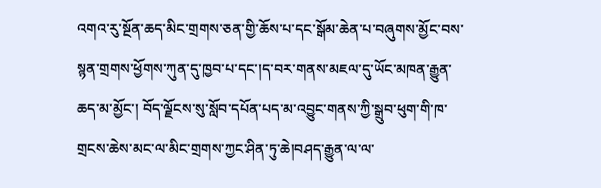འགའ་རུ་སྔོན་ཆད་མིང་གྲགས་ཅན་གྱི་ཆོས་པ་དང་སྒོམ་ཆེན་པ་བཞུགས་མྱོང་བས་སྙན་གྲགས་ཕྱོགས་ཀུན་དུ་ཁྱབ་པ་དང་།ད་བར་གནས་མཇལ་དུ་ཡོང་མཁན་རྒྱུན་ཆད་མ་མྱོང་། བོད་ལྗོངས་སུ་སློབ་དཔོན་པད་མ་འབྱུང་གནས་ཀྱི་སྒྲུབ་ཕུག་གི་ཁ་གྲངས་ཆེས་མང་ལ་མིང་གྲགས་ཀྱང་ཤིན་ཏུ་ཆེ།བཤད་རྒྱུན་ལ་ལ་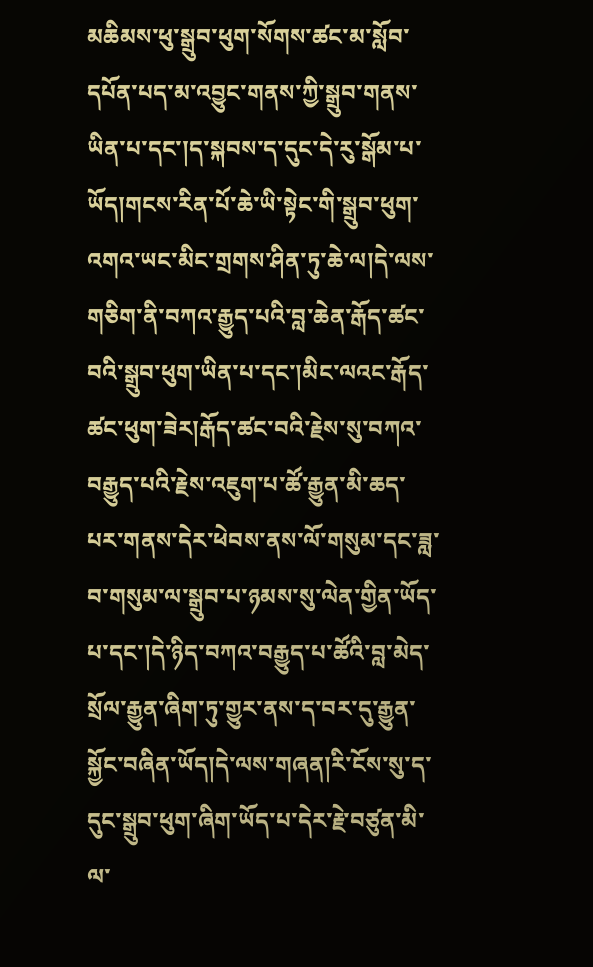མཆིམས་ཕུ་སྒྲུབ་ཕུག་སོགས་ཚང་མ་སློབ་དཔོན་པད་མ་འབྱུང་གནས་ཀྱི་སྒྲུབ་གནས་ཡིན་པ་དང་།ད་སྐབས་ད་དུང་དེ་རུ་སྒོམ་པ་ཡོད།གངས་རིན་པོ་ཆེ་ཡི་སྟེང་གི་སྒྲུབ་ཕུག་འགའ་ཡང་མིང་གྲགས་ཤིན་ཏུ་ཆེ་ལ།དེ་ལས་གཅིག་ནི་བཀའ་རྒྱུད་པའི་བླ་ཆེན་རྒོད་ཚང་བའི་སྒྲུབ་ཕུག་ཡིན་པ་དང་།མིང་ལའང་རྒོད་ཚང་ཕུག་ཟེར།རྒོད་ཚང་བའི་རྗེས་སུ་བཀའ་བརྒྱུད་པའི་རྗེས་འཇུག་པ་ཚོ་རྒྱུན་མི་ཆད་པར་གནས་དེར་ཕེབས་ནས་ལོ་གསུམ་དང་ཟླ་བ་གསུམ་ལ་སྒྲུབ་པ་ཉམས་སུ་ལེན་གྱིན་ཡོད་པ་དང་།དེ་ཉིད་བཀའ་བརྒྱུད་པ་ཚོའི་བླ་མེད་སྲོལ་རྒྱུན་ཞིག་ཏུ་གྱུར་ནས་ད་བར་དུ་རྒྱུན་སྐྱོང་བཞིན་ཡོད།དེ་ལས་གཞན།རི་ངོས་སུ་ད་དུང་སྒྲུབ་ཕུག་ཞིག་ཡོད་པ་དེར་རྗེ་བཙུན་མི་ལ་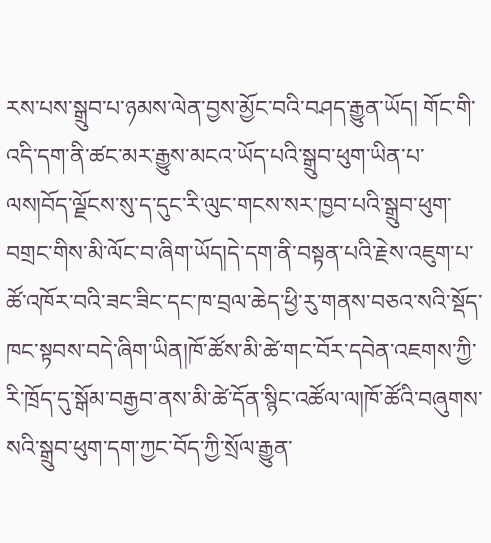རས་པས་སྒྲུབ་པ་ཉམས་ལེན་བྱས་མྱོང་བའི་བཤད་རྒྱུན་ཡོད། གོང་གི་འདི་དག་ནི་ཚང་མར་རྒྱུས་མངའ་ཡོད་པའི་སྒྲུབ་ཕུག་ཡིན་པ་ལས།བོད་ལྗོངས་སུ་ད་དུང་རི་ལུང་གངས་སར་ཁྱབ་པའི་སྒྲུབ་ཕུག་བགྲང་གིས་མི་ལོང་བ་ཞིག་ཡོད།དེ་དག་ནི་བསྟན་པའི་རྗེས་འཇུག་པ་ཚོ་འཁོར་བའི་ཟང་ཟིང་དང་ཁ་བྲལ་ཆེད་ཕྱི་རུ་གནས་བཅའ་སའི་སྡོད་ཁང་སྟབས་བདེ་ཞིག་ཡིན།ཁོ་ཚོས་མི་ཚེ་གང་བོར་དབེན་འཇགས་ཀྱི་རི་ཁྲོད་དུ་སྒོམ་བརྒྱབ་ནས་མི་ཚེ་དོན་སྙིང་འཚོལ་ལ།ཁོ་ཚོའི་བཞུགས་སའི་སྒྲུབ་ཕུག་དག་ཀྱང་བོད་ཀྱི་སྲོལ་རྒྱུན་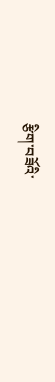རྩིག་བཟོའི་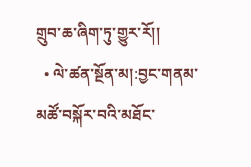གྲུབ་ཆ་ཞིག་ཏུ་གྱུར་རོ།།
  • ལེ་ཚན་སྔོན་མ།:བྱང་གནམ་མཚོ་བསྐོར་བའི་མཐོང་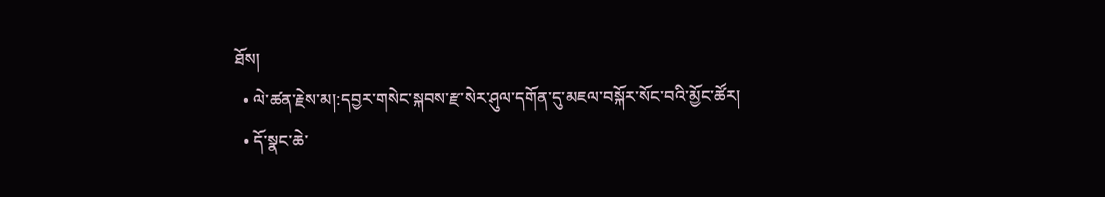ཐོས།
  • ལེ་ཚན་རྗེས་མ།:དབྱར་གསེང་སྐབས་རྫ་སེར་ཤུལ་དགོན་དུ་མཇལ་བསྐོར་སོང་བའི་མྱོང་ཚོར།
  • དོ་སྣང་ཆེ་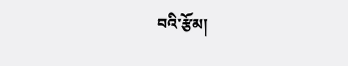བའི་རྩོམ།